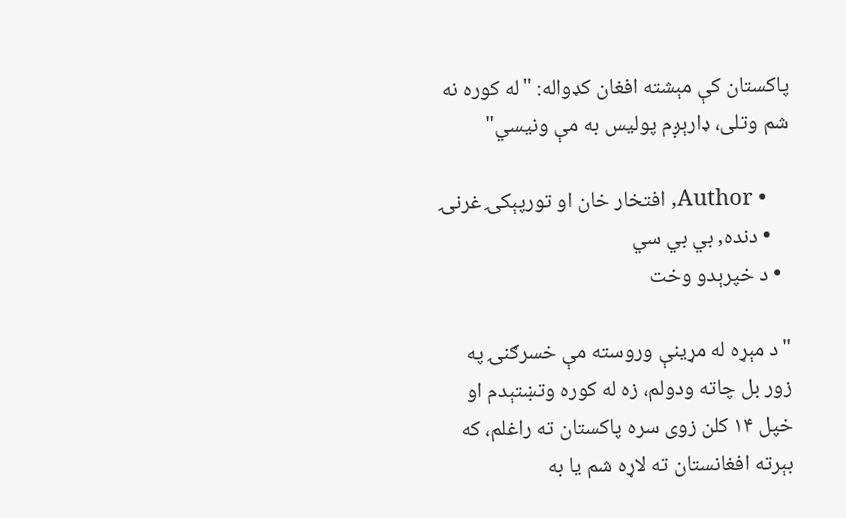پاکستان کې مېشته افغان کډواله: "له کوره نه شم وتلی، ډارېږم پولیس به مې ونیسي"

    • Author, افتخار خان او تورپېکۍ غرنۍ
    • دنده, بي بي سي
  • د خپرېدو وخت

"د مېړه له مړینې وروسته مې خسرګنۍ په زور بل چاته ودولم، زه له کوره وتښتېدم او خپل ۱۴ کلن زوی سره پاکستان ته راغلم، که بېرته افغانستان ته لاړه شم یا به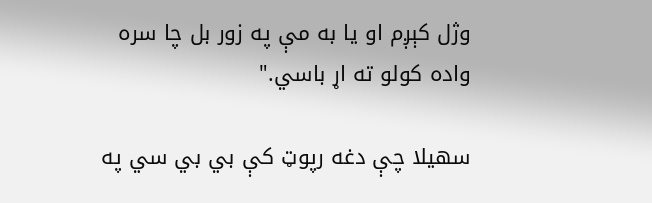وژل کېږم او یا به مې په زور بل چا سره واده کولو ته اړ باسي."

سهیلا چې دغه رپوټ کې بي بي سي په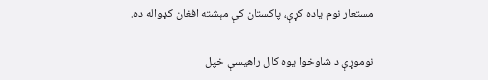مستعار نوم یاده کړې، پاکستان کې مېشته افغان کډواله ده.

نوموړې د شاوخوا یوه کال راهیسې خپل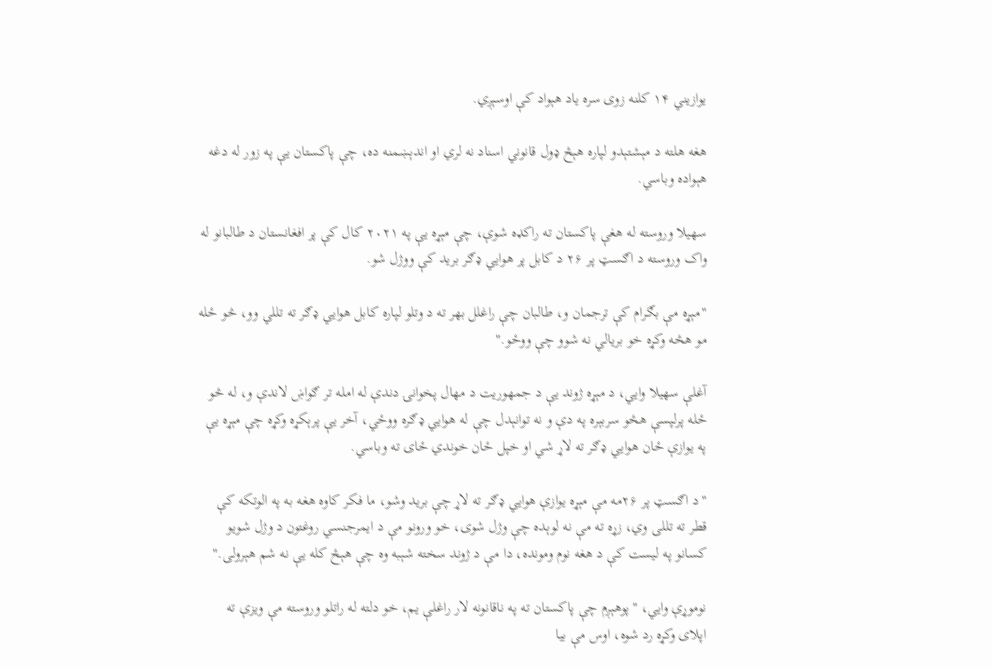یوازیني ۱۴ کلنه زوی سره یاد هېواد کې اوسېږي.

هغه هلته د مېشتېدو لپاره هېڅ ډول قانوني اسناد نه لري او اندېښمنه ده، چې پاکستان یې په زور له دغه هېواده وباسي.

سهیلا وروسته له هغې پاکستان ته راکډه شوې، چې مېړه یې په ۲۰۲۱ کال کې پر افغانستان د طالبانو له واک وروسته د اګسټ پر ۲۶ د کابل پر هوايي ډګر برید کې ووژل شو.

"مېړه مې بګرام کې ترجمان و، طالبان چې راغلل بهر ته د وتلو لپاره کابل هوايي‌ ډګر ته تللي وو، څو ځله مو هڅه وکړه خو بریالي نه شوو چې ووځو."

آغلې سهیلا وايي،‌ د مېړه ژوند یې د جمهوریت د مهال پخوانۍ دندې له امله تر ګواښ لاندې و، له څو ځله پرلپسې هڅو سربېره په دې و نه توانېدل چې له هوايي ډګره ووځي، آخر یې پرېکړه وکړه چې مېړه یې په یوازې ځان هوايي ډګر ته لاړ شي او خپل ځان خوندي ځای ته وباسي.

"د اګسټ پر ۲۶مه مې مېړه یوازې هوايي ډګر ته لاړ چې برید وشو، ما فکر کاوه هغه به په الوتکه کې قطر ته تللی وي، زړه ته مې نه لوېده چې وژل شوی، خو ورونو مې د ایمرجنسي روغتون د وژل شویو کسانو په لیست کې د هغه نوم ومونده، دا مې د ژوند سخته شېبه وه چې هېڅ کله یې نه شم هېرولی."

نوموړې وايي،‌ "پوهېږم چې پاکستان ته په ناقانونه لار راغلې یم، خو دلته له راتلو وروسته مې ویزې ته اپلای وکړه رد شوه، اوس مې بیا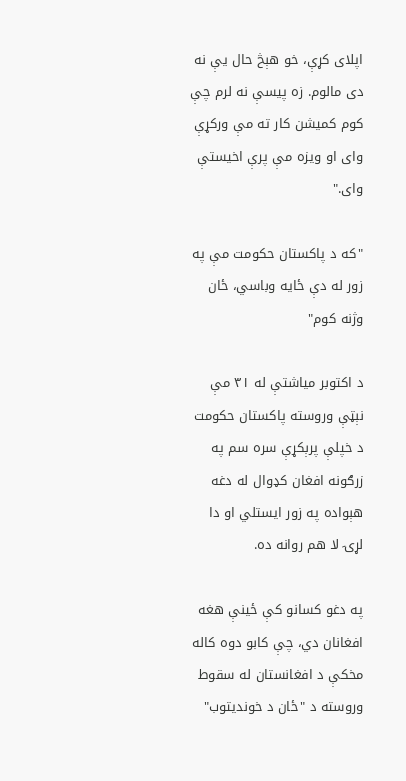اپلای کړې، خو هېڅ حال یې نه دی مالوم. زه پیسې نه لرم چې کوم کمیشن کار ته مې ورکړې وای او ویزه مې پرې اخیستې وای."

"که د پاکستان حکومت مې په زور له دې ځایه وباسي، ځان وژنه کوم"

د اکتوبر میاشتې له ۳۱ مې نېټې وروسته پاکستان حکومت د خپلې پرېکړې سره سم په زرګونه افغان کډوال له دغه هېواده په زور ایستلي او دا لړۍ لا هم روانه ده.

په دغو کسانو کې ځینې هغه افغانان دي، چې کابو دوه کاله مخکې د افغانستان له سقوط وروسته د "ځان د خوندیتوب"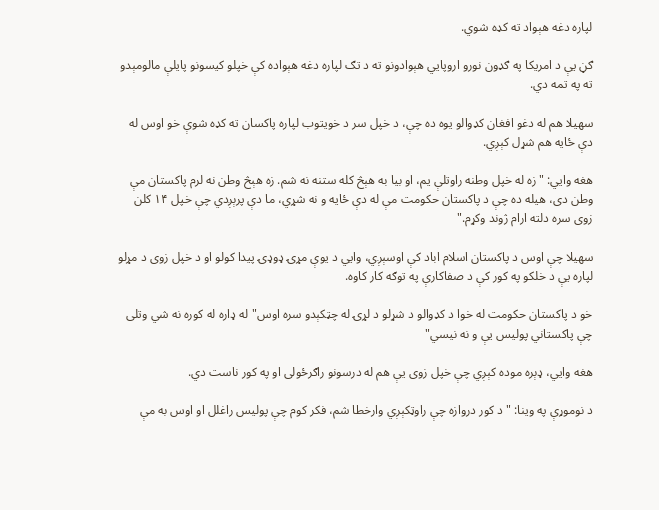لپاره دغه هېواد ته کډه شوي.

ګڼ یې د امریکا په ګډون نورو اروپايي هېوادونو ته د تګ لپاره دغه هېواده کې خپلو کیسونو پایلې مالومېدو ته په تمه دي.

سهیلا هم له دغو افغان کډوالو یوه ده چې، د خپل سر د خویتوب لپاره پاکسان ته کډه شوې خو اوس له دې ځایه هم شړل کېږي.

هغه وايي: "زه له خپل وطنه راوتلې یم، او بیا به هېڅ کله ستنه نه شم. زه هېڅ وطن نه لرم پاکستان مې وطن دی، هیله ده چې د پاکستان حکومت مې له دې ځایه و نه شړي، ما دې پرېږدي چې خپل ۱۴ کلن زوی سره دلته ارام ژوند وکړم."

سهیلا چې اوس د پاکستان اسلام اباد کې اوسېږي، وایي د یوې مړۍ ډوډۍ پیدا کولو او د خپل زوی د مړلو لپاره یې د خلکو په کور کې د صفاکارې په توګه کار کاوه.

خو د پاکستان حکومت له خوا د کډوالو د شړلو د لړۍ له چټکېدو سره اوس"له ډاره له کوره نه شي وتلی چې پاکستاني پولیس یې و نه نیسي"

هغه وايي، ډېره موده کېږي‌ چې خپل زوی یې هم له درسونو راګرځولی او په کور ناست دي.

د نوموړې په وینا: "د کور دروازه چې راوټکېږي وارخطا شم، فکر کوم چې پولیس راغلل او اوس به مې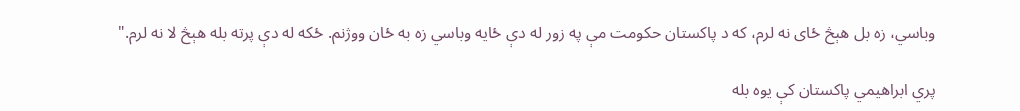وباسي، زه بل هېڅ ځای نه لرم، که د پاکستان حکومت مې په زور له دې ځایه وباسي زه به ځان ووژنم. ځکه له دې پرته بله هېڅ لا نه لرم."

پري ابراهیمي پاکستان کې یوه بله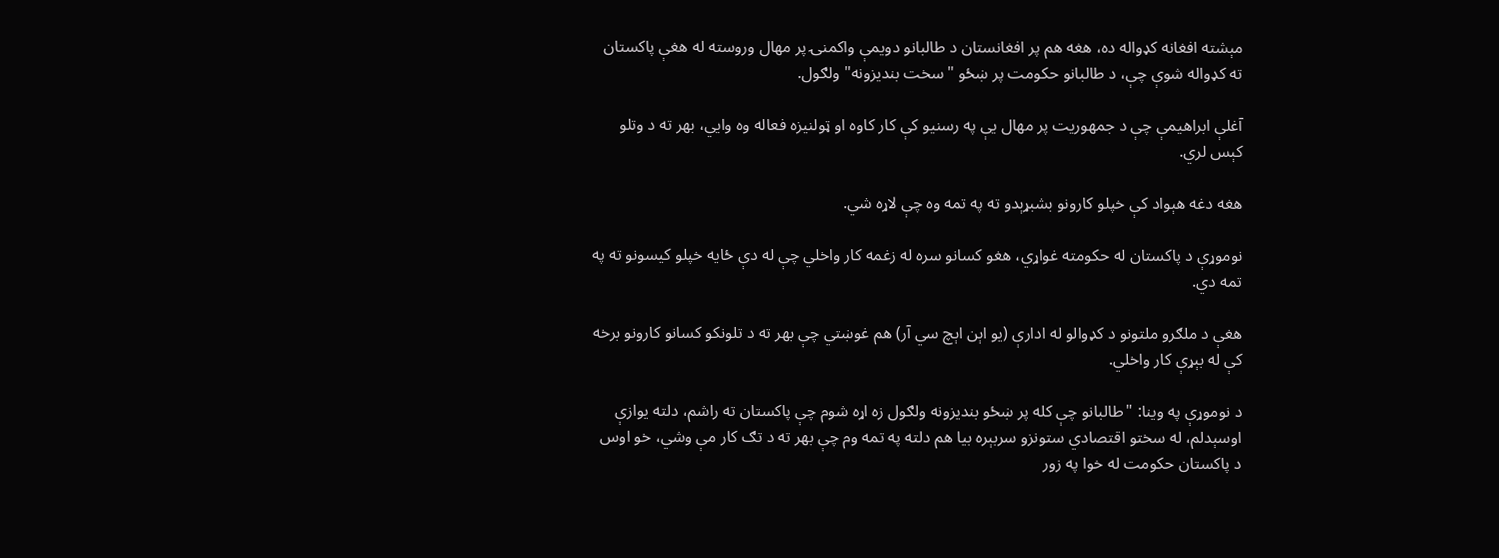مېشته افغانه کډواله ده، هغه هم پر افغانستان د طالبانو دویمې واکمنۍ پر مهال وروسته له هغې پاکستان ته کډواله شوې چې، د طالبانو حکومت پر ښځو "سخت بندیزونه" ولګول.

آغلې ابراهیمې چې د جمهوریت پر مهال یې په رسنیو کې کار کاوه او ټولنیزه فعاله وه وايي، بهر ته د وتلو کېس لري.

هغه دغه هېواد کې خپلو کارونو بشبړېدو ته په تمه وه چې لاړه شي.

نوموړې د پاکستان له حکومته غواړي،‌ هغو کسانو سره له زغمه کار واخلي چې له دې ځایه خپلو کیسونو ته په تمه دي.

هغې د ملګرو ملتونو د کډوالو له ادارې (یو اېن اېچ سي آر) هم غوښتي چې بهر ته د تلونکو کسانو کارونو برخه کې له بېړې کار واخلي.

د نوموړې په وینا: "طالبانو چې کله پر ښځو بندیزونه ولګول زه اړه شوم چې پاکستان ته راشم، دلته یوازې اوسېدلم، له سختو اقتصادي ستونزو سربېره بیا هم دلته په تمه وم چې بهر ته د تګ کار مې وشي، خو اوس د پاکستان حکومت له خوا په زور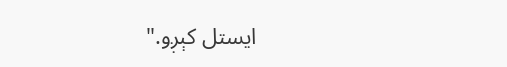ایستل کېږو."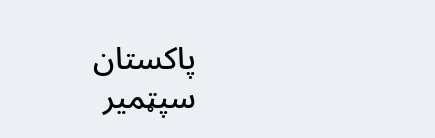پاکستان سپټمیر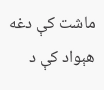ماشت کې دغه هېواد کې د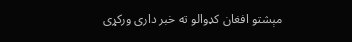مېشتو افغان کډوالو ته خبر داری ورکړی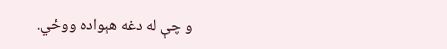و چې له دغه هېواده ووځي.